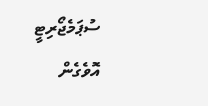ސުޕަމެޖޯރިޓީ އޮވެގެން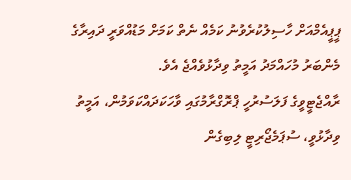ޕީޕީއެމްއަށް ހާސިލުކުރެވުނު ކަމެއް ނެތް ކަމަށް މަޑުއްވަރީ ދައިރާގެ މެންބަރު މުހައްމަދު އަމީތު ވިދާޅުވެއްޖެ އެވެ.
ރާއްޖެޓީވީގެ ފަލަސުރުހީ ޕްރޮގްރާމުގައި ވާހަކަދައްކަވަމުން، އަމީތު ވިދާޅުވީ، ސުޕަމެޖޯރިޓީ ލިބިގެން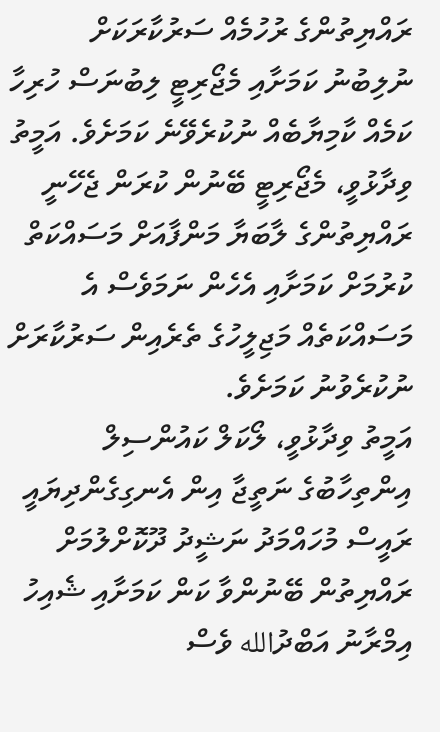ރައްޔިތުންގެ ރުހުމެއް ސަރުކާރަކަށް ނުލިބުނު ކަމަށާއި މެޖޯރިޓީ ލިބުނަސް ހުރިހާ ކަމެއް ކާމިޔާބެއް ނުކުރެވޭނެ ކަމަށެވެ. އަމީތު ވިދާޅުވީ، މެޖޯރިޓީ ބޭނުން ކުރަން ޖެހޭނީ ރައްޔިތުންގެ ލާބަޔާ މަންފާއަށް މަސައްކަތް ކުރުމަށް ކަމަށާއި އެހެން ނަމަވެސް އެ މަސައްކަތެއް މަޖިލީހުގެ ތެރެއިން ސަރުކާރަށް ނުކުރެވުނު ކަމަށެވެ.
އަމީތު ވިދާޅުވީ، ލޯކަލް ކައުންސިލް އިންތިހާބުގެ ނަތީޖާ އިން އެނގިގެންދިޔައީ ރައީސް މުހައްމަދު ނަޝީދު ދޫކޮށްލުމަށް ރައްޔިތުން ބޭނުންވާ ކަން ކަމަށާއި ޝެއިހު އިމްރާނު އަބްދުالله ވެސް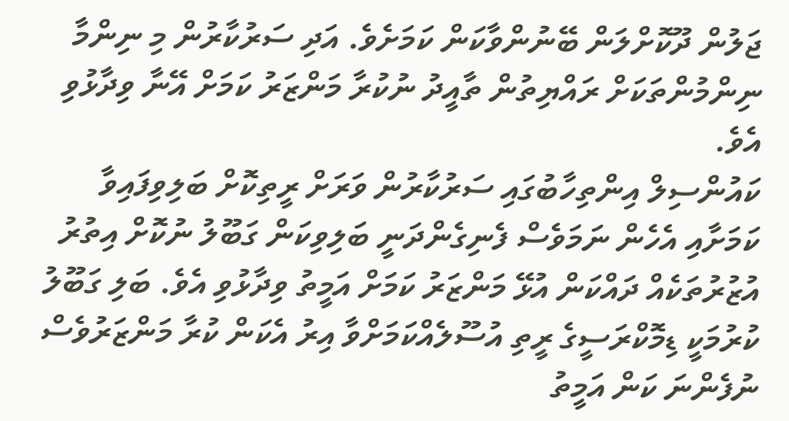ޖަލުން ދޫކޮށްލަން ބޭނުންވާކަން ކަމަށެވެ. އަދި ސަރުކާރުން މި ނިންމާ ނިންމުންތަކަށް ރައްޔިތުން ތާއީދު ނުކުރާ މަންޒަރު ކަމަށް އޭނާ ވިދާޅުވި އެވެ.
ކައުންސިލް އިންތިހާބުގައި ސަރުކާރުން ވަރަށް ރީތިކޮށް ބަލިވިފައިވާ ކަމަށާއި އެހެން ނަމަވެސް ފެނިގެންދަނީ ބަލިވިކަން ގަބޫލު ނުކޮށް އިތުރު އުޒުރުތަކެއް ދައްކަން އުޅޭ މަންޒަރު ކަމަށް އަމީތު ވިދާޅުވި އެވެ. ބަލި ގަބޫލު ކުރުމަކީ ޑިމޮކްރަސީގެ ރީތި އުސޫލެއްކަމަށްވާ އިރު އެކަން ކުރާ މަންޒަރުވެސް ނުފެންނަ ކަން އަމީތު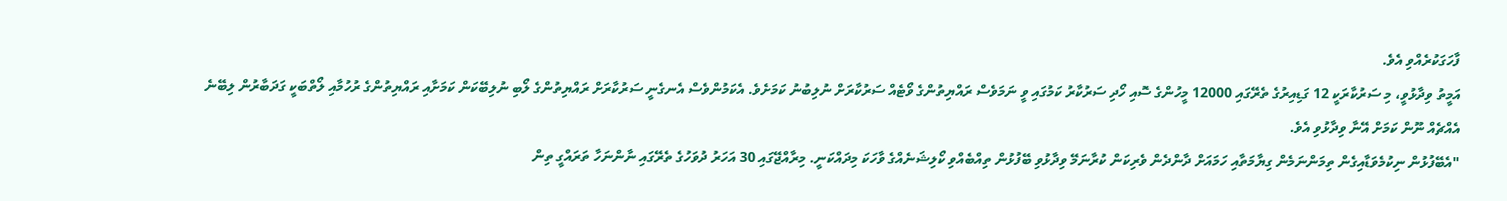ފާހަގަކުރެއްވި އެވެ.
އަމީތު ވިދާޅުވީ، މި ސަރުކާރަކީ 12 ގަޑިއިރުގެ ތެރޭގައި 12000 މީހުންގެ ސޮއި ހޯދި ސަރުކާރު ކަމުގައި ވީ ނަމަވެސް ރައްޔިތުންގެ ވޯޓެއް ސަރުކާރަށް ނުލިބުނު ކަމަށެވެ. އެކަމުންވެސް އެނގެނީ ސަރުކާރަށް ރައްޔިތުންގެ ލޯބި ނުލިބޭކަން ކަމަށާއި ރައްޔިތުންގެ ރުހުމާއި ލޯތްބަކީ ގަދަބާރުން ލިބޭނެ އެއްޗެއް ނޫން ކަމަށް އޭނާ ވިދާޅުވި އެވެ.
"އެބޭފުޅުން ނިކުމެވަޑާއިގެން ތިމަންނަމެން ގިޔާމަތާއި ހަމައަށް ދާންދެން ވެރިކަން ކުރާނަމޭ ވިދާޅުވި ބޭފުޅުން ތިއްބެއްވި ކޯލިޝަނެއްގެ ވާހަކަ މިދައްކަނީ. މިރާއްޖޭގައި 30 އަހަރު ދުވަހުގެ ތެރޭގައި ނާންނަހާ ތަރައްގީ ތިން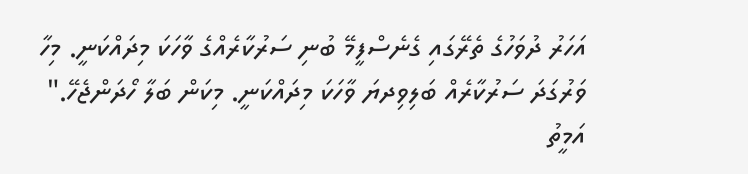އަހަރު ދުވަހުގެ ތެރޭގައި ގެނެސްފީމޭ ބުނި ސަރުކާރެއްގެ ވާހަކަ މިދައްކަނީ. މިހާ ވަރުގަދަ ސަރުކާރެއް ބަލިވިދޔަ ވާހަކަ މިދައްކަނީ. މިކަން ބަލާ ހޯދަންޖެހޭ." އަމީތު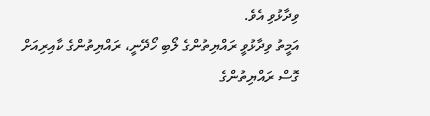ވިދާޅުވި އެވެ.
އަމީތު ވިދާޅުވީ ރައްޔިތުންގެ ލޯބި ހޯދޭނީ، ރައްޔިތުންގެ ކާއިރިއަށް ގޮސް ރައްޔިތުންގެ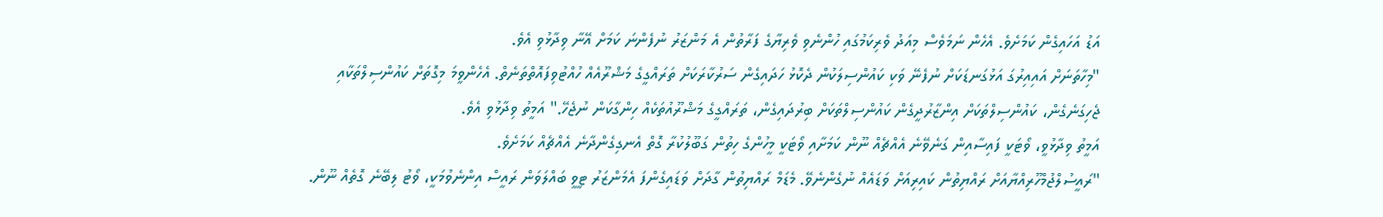އަޑު އަހައިގެން ކަމަށެވެ. އެހެން ނަމަވެސް މިއަދު ވެރިކަމުގައި ހުންނެވި ވެރިޔާގެ ފަރާތުން އެ މަންޒަރު ނުފެންނަ ކަމަށް އޭނާ ވިދާޅުވި އެވެ.
"މިހާތަނަށް އައިއިރުގަ އަޅުގަނޑަކަށް ނުފެނޭ ވަކި ކައުންސިލަކުން ދެކޮޅު ހަދައިގެން ސަރުކާރަކަށް ތަރައްގީގެ މަޝްރޫއެއް ހުއްޓުވިފައޮތްތަނެތް. އެހެންވީމަ މިގޮތަށް ކައުންސިލްތަކާއި ޖެހިގަނެގެން، ކައުންސިލްތަކަށް އިންޒާރުދީގެން ކައުންސިލްތަކަށް ބިރުދައިގެން، ތަރައްގީގެ މަޝްރޫއުތަކެއް ހިންގާކަން ނުޖެހޭ." އަމީތު ވިދާޅުވި އެވެ.
އަމީތު ވިދާޅުވީ، ވޯޓަކީ ފައިސާއިން ގަނެވޭނެ އެއްޗެއް ނޫން ކަމަށާއި ވޯޓަކީ މީހުންގެ ހިތުން ގަބޫލުކުރާ ގޮތް އެނގިގެންދާނެ އެއްޗެއް ކަމަށެވެ.
"ރައީސުލްޖުމްހޫރިއްޔާއަށް ރައްޔިތުން ކައިރިއަށް ވަޑައެއް ނުގެންނެވޭ. މެޑަމް ރައްޔިތުން ގާދަށް ވަޑައިގެންފަ އެމަންޒަރު ޓީވީ ބައްލަވަން ރައީސް އިންނެވުމަކީ، ވޯޓު ލިބޭނެ ގޮތެއް ނޫން.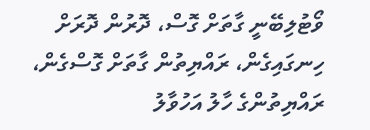ވޯޓުލިބޭނީ ގާތަށް ގޮސް، ދޮރުން ދޮރަށް ހިނގައިގެން، ރައްޔިތުން ގާތަށް ގޮސްގެން، ރައްޔިތުންގެ ހާލު އަހުވާލު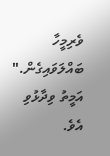ވެރިމީހާ ބައްލަވައިގެން." އަމީތު ވިދާޅުވި އެވެ.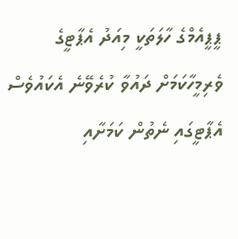ޕީޕީއެމްގެ ހާލަތަކީ މިއަދު އެޕާޓީގެ ވެރިމީހާކަމަށް ދައުވާ ކުރެވޭނެ އެކައުވެސް އެޕާޓީގައި ނެތުން ކަމަށާއި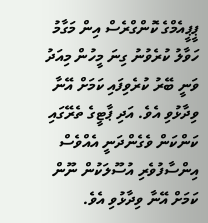ޕީޕީއެމްގެ ކޮންގްރެސް އިން މަގާމު ހަވާލު ކުރެވުނު ގިނަ މީހުން މިއަދު ވަނީ ބޭރު ކުރެވިފައި ކަމަށް އޭނާ ވިދާޅުވި އެވެ. އަދި ޕާޓީގެ ތެރޭގައި ކަންކަން ވެގެންދަނީ އެއްވެސް އިންސާފުވެރި އުސޫލަކުން ނޫން ކަމަށް އޭނާ ވިދާޅުވި އެވެ.